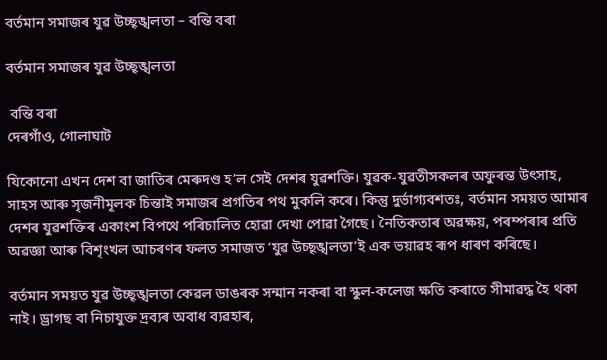বৰ্তমান সমাজৰ যুৱ উচ্ছৃঙ্খলতা – বন্তি বৰা

বৰ্তমান সমাজৰ যুৱ উচ্ছৃঙ্খলতা

 বন্তি বৰা
দেৰগাঁও, গোলাঘাট

যিকোনো এখন দেশ বা জাতিৰ মেৰুদণ্ড হ’ল সেই দেশৰ যুৱশক্তি। যুৱক-যুৱতীসকলৰ অফুৰন্ত উৎসাহ, সাহস আৰু সৃজনীমূলক চিন্তাই সমাজৰ প্ৰগতিৰ পথ মুকলি কৰে। কিন্তু দুৰ্ভাগ্যবশতঃ, বৰ্তমান সময়ত আমাৰ দেশৰ যুৱশক্তিৰ একাংশ বিপথে পৰিচালিত হোৱা দেখা পোৱা গৈছে। নৈতিকতাৰ অৱক্ষয়, পৰম্পৰাৰ প্ৰতি অৱজ্ঞা আৰু বিশৃংখল আচৰণৰ ফলত সমাজত ‘যুৱ উচ্ছৃঙ্খলতা’ই এক ভয়াৱহ ৰূপ ধাৰণ কৰিছে।

বৰ্তমান সময়ত যুৱ উচ্ছৃঙ্খলতা কেৱল ডাঙৰক সন্মান নকৰা বা স্কুল-কলেজ ক্ষতি কৰাতে সীমাৱদ্ধ হৈ থকা নাই। ড্ৰাগছ বা নিচাযুক্ত দ্ৰব্যৰ অবাধ ব্যৱহাৰ,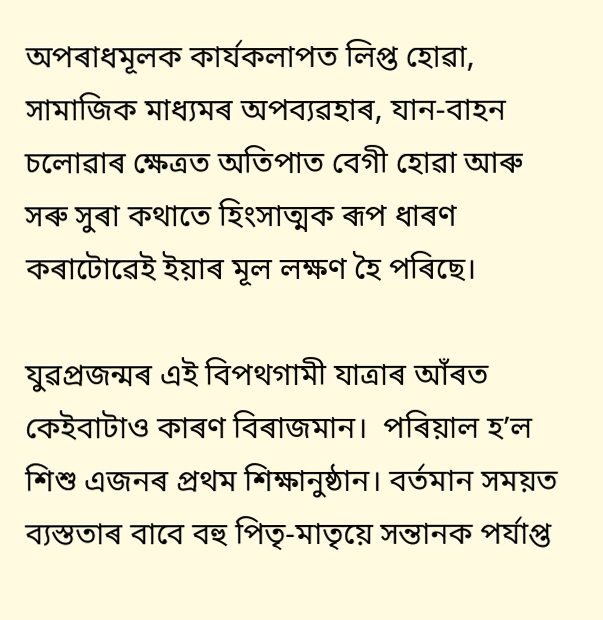অপৰাধমূলক কাৰ্যকলাপত লিপ্ত হোৱা, সামাজিক মাধ্যমৰ অপব্যৱহাৰ, যান-বাহন চলোৱাৰ ক্ষেত্ৰত অতিপাত বেগী হোৱা আৰু সৰু সুৰা কথাতে হিংসাত্মক ৰূপ ধাৰণ কৰাটোৱেই ইয়াৰ মূল লক্ষণ হৈ পৰিছে।

যুৱপ্ৰজন্মৰ এই বিপথগামী যাত্ৰাৰ আঁৰত কেইবাটাও কাৰণ বিৰাজমান।  পৰিয়াল হ’ল শিশু এজনৰ প্ৰথম শিক্ষানুষ্ঠান। বৰ্তমান সময়ত ব্যস্ততাৰ বাবে বহু পিতৃ-মাতৃয়ে সন্তানক পৰ্যাপ্ত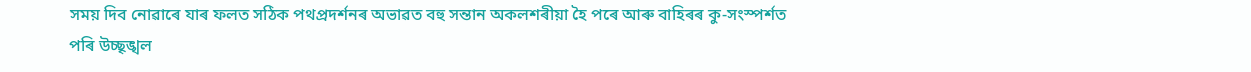সময় দিব নোৱাৰে যাৰ ফলত সঠিক পথপ্ৰদৰ্শনৰ অভাৱত বহু সন্তান অকলশৰীয়া হৈ পৰে আৰু বাহিৰৰ কু-সংস্পৰ্শত পৰি উচ্ছৃঙ্খল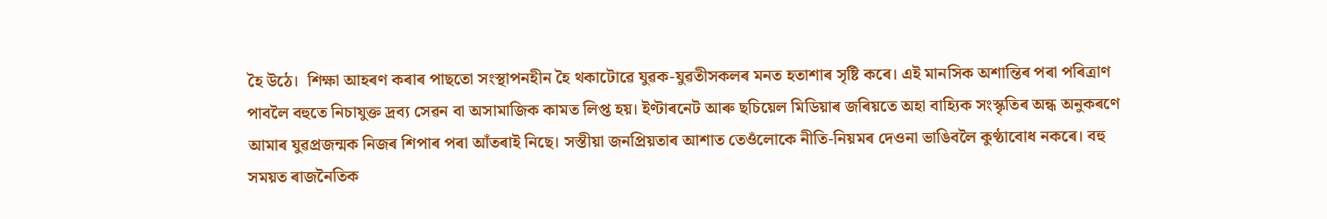হৈ উঠে।  শিক্ষা আহৰণ কৰাৰ পাছতো সংস্থাপনহীন হৈ থকাটোৱে যুৱক-যুৱতীসকলৰ মনত হতাশাৰ সৃষ্টি কৰে। এই মানসিক অশান্তিৰ পৰা পৰিত্ৰাণ পাবলৈ বহুতে নিচাযুক্ত দ্ৰব্য সেৱন বা অসামাজিক কামত লিপ্ত হয়। ইণ্টাৰনেট আৰু ছচিয়েল মিডিয়াৰ জৰিয়তে অহা বাহ্যিক সংস্কৃতিৰ অন্ধ অনুকৰণে আমাৰ যুৱপ্ৰজন্মক নিজৰ শিপাৰ পৰা আঁতৰাই নিছে। সস্তীয়া জনপ্ৰিয়তাৰ আশাত তেওঁলোকে নীতি-নিয়মৰ দেওনা ভাঙিবলৈ কুণ্ঠাবোধ নকৰে। বহু সময়ত ৰাজনৈতিক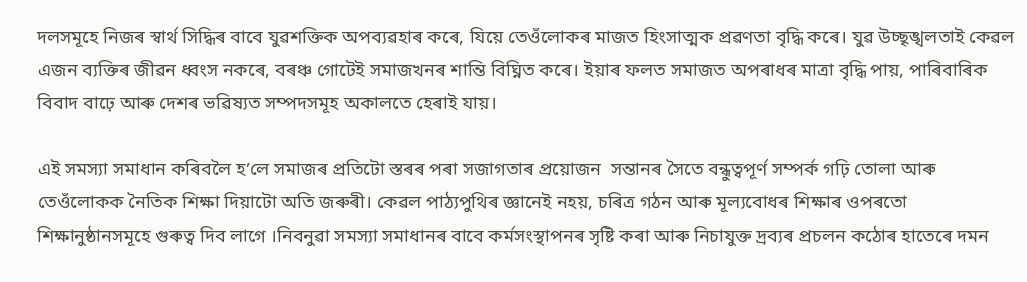দলসমূহে নিজৰ স্বাৰ্থ সিদ্ধিৰ বাবে যুৱশক্তিক অপব্যৱহাৰ কৰে, যিয়ে তেওঁলোকৰ মাজত হিংসাত্মক প্ৰৱণতা বৃদ্ধি কৰে। যুৱ উচ্ছৃঙ্খলতাই কেৱল এজন ব্যক্তিৰ জীৱন ধ্বংস নকৰে, বৰঞ্চ গোটেই সমাজখনৰ শান্তি বিঘ্নিত কৰে। ইয়াৰ ফলত সমাজত অপৰাধৰ মাত্ৰা বৃদ্ধি পায়, পাৰিবাৰিক বিবাদ বাঢ়ে আৰু দেশৰ ভৱিষ্যত সম্পদসমূহ অকালতে হেৰাই যায়।

এই সমস্যা সমাধান কৰিবলৈ হ’লে সমাজৰ প্ৰতিটো স্তৰৰ পৰা সজাগতাৰ প্ৰয়োজন  সন্তানৰ সৈতে বন্ধুত্বপূৰ্ণ সম্পৰ্ক গঢ়ি তোলা আৰু তেওঁলোকক নৈতিক শিক্ষা দিয়াটো অতি জৰুৰী। কেৱল পাঠ্যপুথিৰ জ্ঞানেই নহয়, চৰিত্ৰ গঠন আৰু মূল্যবোধৰ শিক্ষাৰ ওপৰতো শিক্ষানুষ্ঠানসমূহে গুৰুত্ব দিব লাগে ।নিবনুৱা সমস্যা সমাধানৰ বাবে কৰ্মসংস্থাপনৰ সৃষ্টি কৰা আৰু নিচাযুক্ত দ্ৰব্যৰ প্ৰচলন কঠোৰ হাতেৰে দমন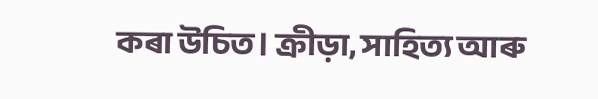কৰা উচিত। ক্ৰীড়া, সাহিত্য আৰু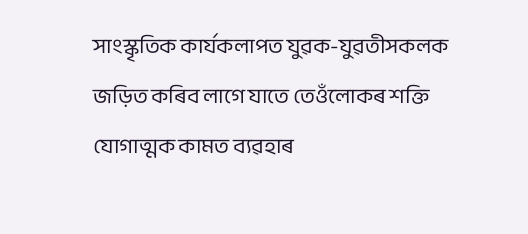সাংস্কৃতিক কাৰ্যকলাপত যুৱক-যুৱতীসকলক জড়িত কৰিব লাগে যাতে তেওঁলোকৰ শক্তি যোগাত্মক কামত ব্যৱহাৰ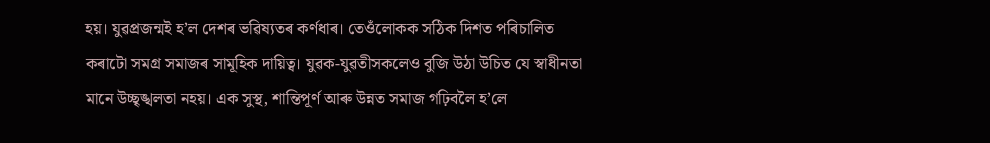হয়। যুৱপ্ৰজন্মই হ’ল দেশৰ ভৱিষ্যতৰ কৰ্ণধাৰ। তেওঁলোকক সঠিক দিশত পৰিচালিত কৰাটো সমগ্ৰ সমাজৰ সামূহিক দায়িত্ব। যুৱক-যুৱতীসকলেও বুজি উঠা উচিত যে স্বাধীনতা মানে উচ্ছৃঙ্খলতা নহয়। এক সুস্থ, শান্তিপূৰ্ণ আৰু উন্নত সমাজ গঢ়িবলৈ হ’লে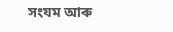সংযম আৰু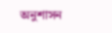অনুশাসন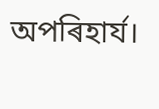অপৰিহাৰ্য।